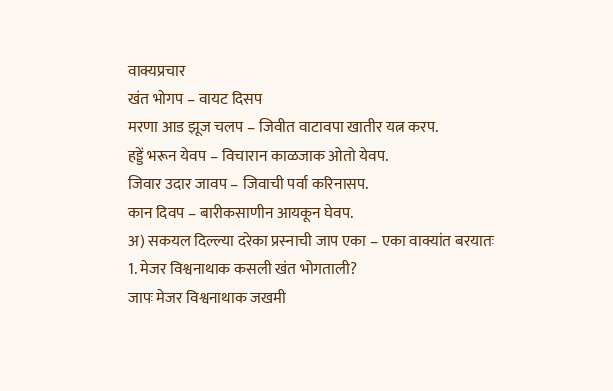वाक्यप्रचार
खंत भोगप – वायट दिसप
मरणा आड झूज चलप – जिवीत वाटावपा खातीर यत्न करप.
हड्डें भरून येवप – विचारान काळजाक ओतो येवप.
जिवार उदार जावप – जिवाची पर्वा करिनासप.
कान दिवप – बारीकसाणीन आयकून घेवप.
अ) सकयल दिल्ल्या दरेका प्रस्नाची जाप एका – एका वाक्यांत बरयातः
1. मेजर विश्वनाथाक कसली खंत भोगताली?
जापः मेजर विश्वनाथाक जखमी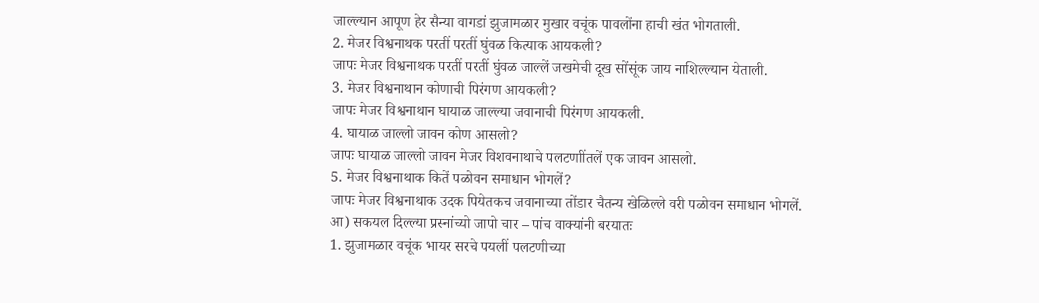जाल्ल्यान आपूण हेर सैन्या वागडां झुजामळार मुखार वचूंक पावलोंना हाची खंत भोगताली.
2. मेजर विश्वनाथक परतीं परतीं घुंवळ कित्याक आयकली?
जापः मेजर विश्वनाथक परतीं परतीं घुंवळ जाल्लें जखमेची दूख सोंसूंक जाय नाशिल्ल्यान येताली.
3. मेजर विश्वनाथान कोणाची पिरंगण आयकली?
जापः मेजर विश्वनाथान घायाळ जाल्ल्या जवानाची पिरंगण आयकली.
4. घायाळ जाल्लो जावन कोण आसलो?
जापः घायाळ जाल्लो जावन मेजर विशवनाथाचे पलटणाींतलें एक जावन आसलो.
5. मेजर विश्वनाथाक कितें पळोवन समाधान भोगलें?
जापः मेजर विश्वनाथाक उदक पियेतकच जवानाच्या तोंडार चैतन्य खेळिल्ले वरी पळोवन समाधान भोगलें.
आ) सकयल दिल्ल्या प्रस्नांच्यो जापो चार – पांच वाक्यांनी बरयातः
1. झुजामळार वचूंक भायर सरचे पयलीं पलटणीच्या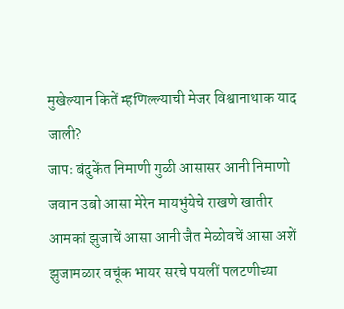मुखेल्यान कितें म्हणिल्ल्याची मेजर विश्वानाथाक याद जाली?
जापः बंदुकेंत निमाणी गुळी आसासर आनी निमाणो जवान उबो आसा मेरेन मायभुंयेचे राखणे खातीर आमकां झुजाचें आसा आनी जैत मेळोवचें आसा अशें झुजामळार वचूंक भायर सरचे पयलीं पलटणीच्या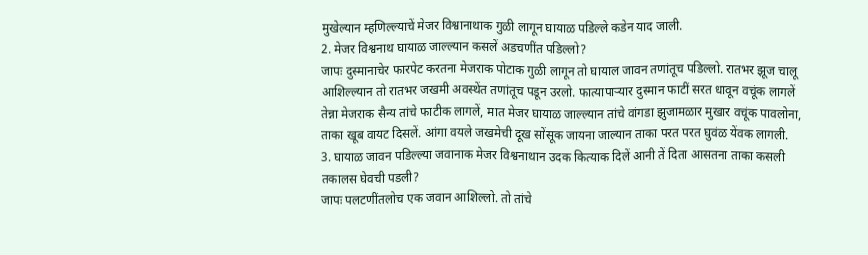मुखेल्यान म्हणिल्ल्याचें मेजर विश्वानाथाक गुळी लागून घायाळ पडिल्ले कडेन याद जाली.
2. मेजर विश्वनाथ घायाळ जाल्ल्यान कसलें अडचणींत पडिल्लो?
जापः दुस्मानाचेर फारपेट करतना मेजराक पोटाक गुळी लागून तो घायाल जावन तणांतूच पडिल्लो. रातभर झूज चालू आशिल्ल्यान तो रातभर जखमी अवस्थेंत तणांतूच पडून उरलो. फात्यापाऱ्यार दुस्मान फाटीं सरत धावून वचूंक लागलें तेन्ना मेजराक सैन्य तांचे फाटीक लागलें, मात मेजर घायाळ जाल्ल्यान तांचे वांगडा झुजामळार मुखार वचूंक पावलोना, ताका खूब वायट दिसलें. आंगा वयले जखमेची दूख सोंसूक जायना जाल्यान ताका परत परत घुवंळ येंवक लागली.
3. घायाळ जावन पडिल्ल्या जवानाक मेजर विश्वनाथान उदक कित्याक दिलें आनी तें दिता आसतना ताका कसली तकालस घेवची पडली?
जापः पलटणींतलोच एक जवान आशिल्लो. तो तांचे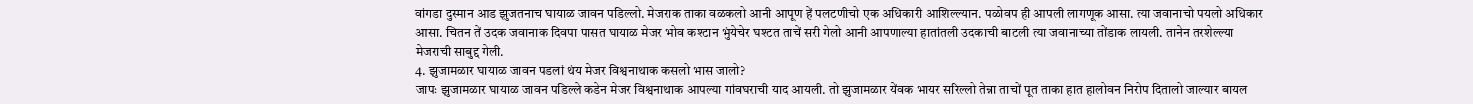वांगडा दुस्मान आड झुजतनाच घायाळ जावन पडिल्लो. मेजराक ताका वळकलो आनी आपूण हें पलटणीचो एक अधिकारी आशिल्ल्यान. पळोवप ही आपली लागणूक आसा. त्या जवानाचो पयलो अधिकार आसा. चितन तें उदक जवानाक दिवपा पासत घायाळ मेजर भोव कश्टान भुंयेचेर घश्टत ताचें सरी गेलो आनी आपणाल्या हातांतली उदकाची बाटली त्या जवानाच्या तोंडाक लायली. तानेन तरशेल्ल्या मेजराची साबुद्द गेली.
4. झुजामळार घायाळ जावन पडलां थंय मेजर विश्वनाथाक कसलो भास जालो?
जापः झुजामळार घायाळ जावन पडिल्ले कडेन मेजर विश्वनाथाक आपल्या गांवघराची याद आयली. तो झुजामळार येंवक भायर सरिल्लो तेन्ना ताचों पूत ताका हात हालोवन निरोप दितालो जाल्यार बायल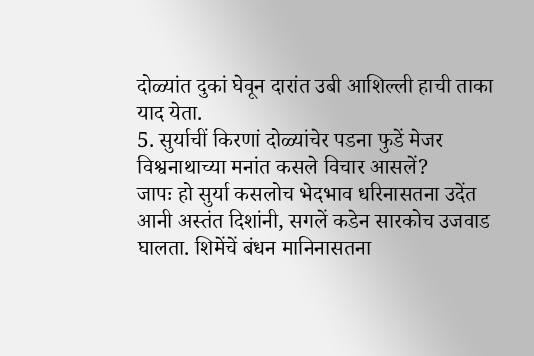दोळ्यांत दुकां घेवून दारांत उबी आशिल्ली हाची ताका याद येता.
5. सुर्याचीं किरणां दोळ्यांचेर पडना फुडें मेजर विश्वनाथाच्या मनांत कसले विचार आसलें?
जापः हो सुर्या कसलोच भेदभाव धरिनासतना उदेंत आनी अस्तंत दिशांनी, सगलें कडेन सारकोच उजवाड घालता. शिमेंचें बंधन मानिनासतना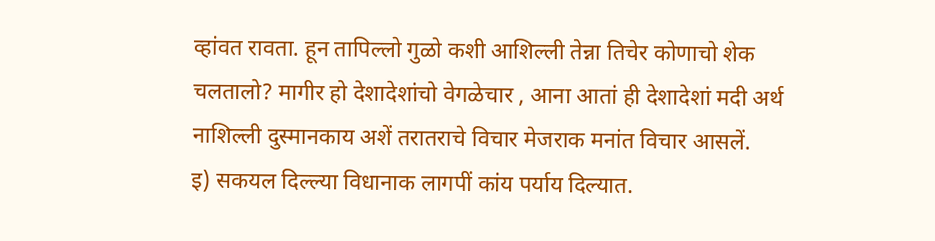व्हांवत रावता. हून तापिल्लो गुळो कशी आशिल्ली तेन्ना तिचेर कोणाचो शेक चलतालो? मागीर हो देशादेशांचो वेगळेचार , आना आतां ही देशादेशां मदी अर्थ नाशिल्ली दुस्मानकाय अशें तरातराचे विचार मेजराक मनांत विचार आसलें.
इ) सकयल दिल्ल्या विधानाक लागपीं कांय पर्याय दिल्यात.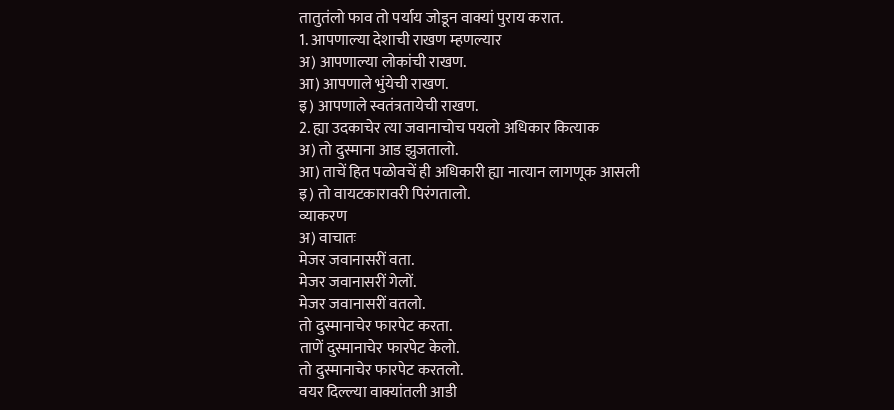तातुतंलो फाव तो पर्याय जोडून वाक्यां पुराय करात.
1. आपणाल्या देशाची राखण म्हणल्यार
अ) आपणाल्या लोकांची राखण.
आ) आपणाले भुंयेची राखण.
इ) आपणाले स्वतंत्रतायेची राखण.
2. ह्या उदकाचेर त्या जवानाचोच पयलो अधिकार कित्याक
अ) तो दुस्माना आड झुजतालो.
आ) ताचें हित पळोवचें ही अधिकारी ह्या नात्यान लागणूक आसली
इ) तो वायटकारावरी पिरंगतालो.
व्याकरण
अ) वाचातः
मेजर जवानासरीं वता.
मेजर जवानासरीं गेलों.
मेजर जवानासरीं वतलो.
तो दुस्मानाचेर फारपेट करता.
ताणें दुस्मानाचेर फारपेट केलो.
तो दुस्मानाचेर फारपेट करतलो.
वयर दिल्ल्या वाक्यांतली आडी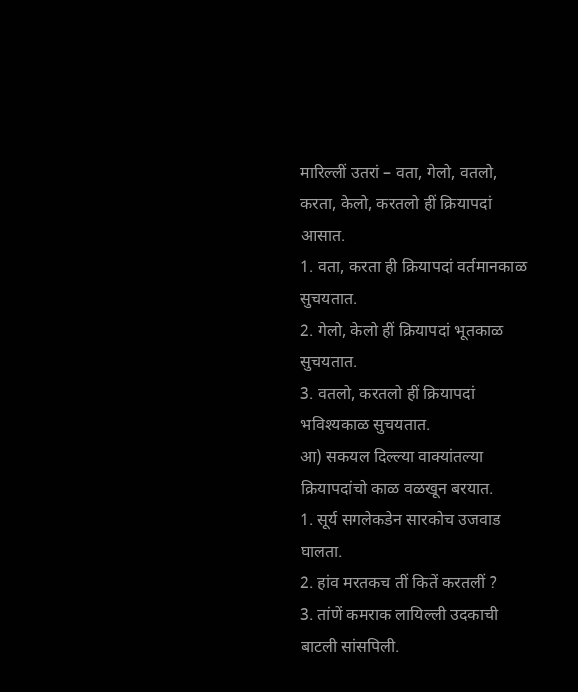मारिल्लीं उतरां – वता, गेलो, वतलो, करता, केलो, करतलो हीं क्रियापदां आसात.
1. वता, करता ही क्रियापदां वर्तमानकाळ सुचयतात.
2. गेलो, केलो हीं क्रियापदां भूतकाळ सुचयतात.
3. वतलो, करतलो हीं क्रियापदां भविश्यकाळ सुचयतात.
आ) सकयल दिल्ल्या वाक्यांतल्या क्रियापदांचो काळ वळखून बरयात.
1. सूर्य सगलेकडेन सारकोच उजवाड घालता.
2. हांव मरतकच तीं कितें करतलीं ?
3. तांणें कमराक लायिल्ली उदकाची बाटली सांसपिली.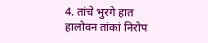4. तांचे भुरगे हात हालोवन तांकां निरोप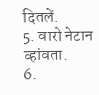दितलें.
5. वारो नेटान व्हांवता.
6.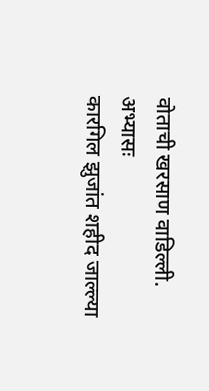वोताची खरसाण वाडिल्ली.
अभ्यासः
कारगिल झुजांत शहीद जाल्ल्या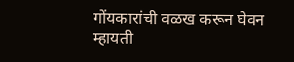गोंयकारांची वळख करून घेवन म्हायती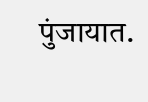पुंजायात.